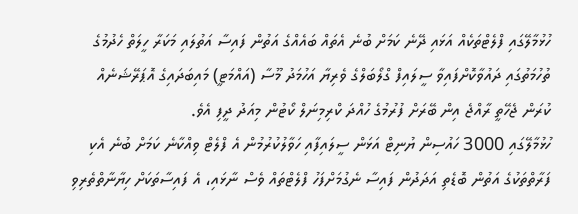ހުޅުމާލޭގައި ފްލެޓްތަކެއް އަޅައި ދޭނެ ކަމަށް ބުނެ އެތައް ބައެއްގެ އަތުން ފައިސާ އަތުލައި މަކަރާ ހީލަތް ހެދުމުގެ ތުހުމަތުގައި ދައުވާކޮށްފައިވާ ސީލައިފް ގްލޯބަލްގެ ވެރިޔާ އަހުމަދު މޫސާ (އައްމަޓީ) މައިބަދައިގެ އޮޕަރޭޝަނެއް ކުރަން ޖެހޭތީ ރާއްޖެ އިން ބޭރަށް ފުރުމުގެ ހުއްދަ ކްރިމިނަލް ކޯޓުން މިއަދު ދީފި އެވެ.
ހުޅުމާލޭގައި 3000 ހައުސިން ޔުނިޓް އަޅަން ސީލައިފާއި ހަވާލުކުރުމުން އެ ފްލެޓް ވިއްކާނެ ކަމަށް ބުނެ އެކި ފަރާތްތަކުގެ އަތުން ބޮޑެތި އަދަދުން ފައިސާ ނެގުމަށްފަހު ފްލެޓްތައް ވެސް ނާޅައި، އެ ފައިސާތަކަށް ހިޔާނާތްތެރިވި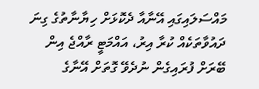މައްސަލައިގައި އޭނާއާ ދެކޮޅަށް ހިޔާނާތުގެ ގިނަ ދައުވާތަކެއް ކުރާ އިރު، އައްމަޓީ ރާއްޖެ އިން ބޭރަށް ފުރައިގެން ނުދެވޭ ގޮތަށް އޭނާގެ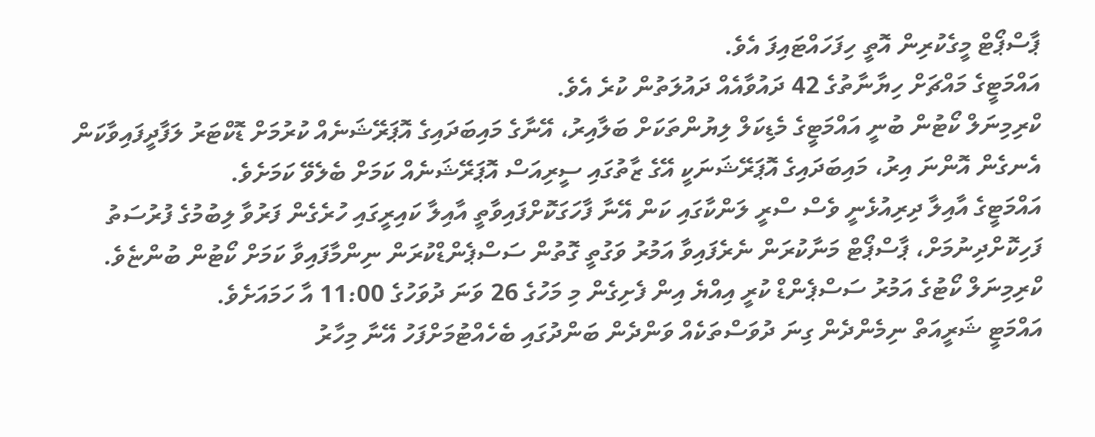ޕާސްޕޯޓް މީގެކުރިން އޮތީ ހިފަހައްޓައިފަ އެވެ.
އައްމަޓީގެ މައްޗަށް ހިޔާނާތުގެ 42 ދައުވާއެއް ދައުލަތުން ކުރެ އެވެ.
ކްރިމިނަލް ކޯޓުން ބުނީ އައްމަޓީގެ މެޑިކަލް ލިޔުންތަކަށް ބަލާއިރު، އޭނާގެ މައިބަދައިގެ އޮޕަރޭޝަނެއް ކުރުމަށް ޑޮކްޓަރު ލަފާދީފައިވާކަން އެނގެން އޮންނަ އިރު، މައިބަދައިގެ އޮޕަރޭޝަނަކީ އޭގެ ޒާތުގައި ސީރިއަސް އޮޕަރޭޝަނެއް ކަމަށް ބެލެވޭ ކަމަށެވެ.
އައްމަޓީގެ އާއިލާ ދިރިއުޅެނީ ވެސް ސްރީ ލަންކާގައި ކަން އޭނާ ފާހަގަކޮށްފައިވާތީ އާއިލާ ކައިރީގައި ހުރެގެން ފަރުވާ ލިބުމުގެ ފުރުސަތު ފަހިކޮށްދިނުމަށް، ޕާސްޕޯޓް މަނާކުރަން ނެރެފައިވާ އަމުރު ވަގުތީ ގޮތުން ސަސްޕެންޑްކުރަން ނިންމާފައިވާ ކަމަށް ކޯޓުން ބުންޏެވެ.
ކްރިމިނަލް ކޯޓުގެ އަމުރު ސަސްޕެންޑް ކުރީ އިއްޔެ އިން ފެށިގެން މި މަހުގެ 26 ވަނަ ދުވަހުގެ 11:00 އާ ހަމައަށެވެ.
އައްމަޓީ ޝަރީއަތް ނިމެންދެން ގިނަ ދުވަސްތަކެއް ވަންދެން ބަންދުގައި ބެހެއްޓުމަށްފަހު އޭނާ މިހާރު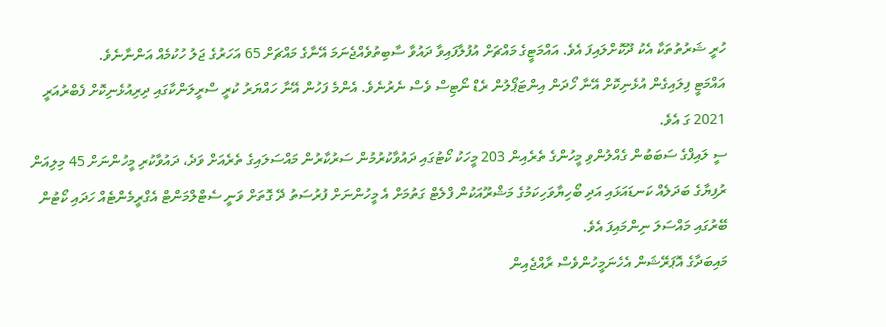ހުރީ ޝަރުތުތަކާ އެކު ދޫކޮށްލައިފަ އެވެ. އައްމަޓީގެ މައްޗަށް އުފުލާފައިވާ ދައުވާ ސާބިތުވެއްޖެނަމަ އޭނާގެ މައްޗަށް 65 އަހަރުގެ ޖަލު ހުކުމެއް އަންނާނެވެ.
އައްމަޓީ ފިލައިގެން އުޅެނިކޮށް އޭނާ ހޯދަން އިންޓަޕޯލުން ރެޑް ނޯޓިސް ވެސް ނެރުނެވެ. އެންމެ ފަހުން އޭނާ ހައްޔަރު ކުރީ ސްރީލަންކާގައި ދިރިއުޅެނިކޮށް ފެބްރުއަރީ 2021 ގަ އެވެ.
ސީ ލައިފްގެ ސަބަބުން ގެއްލުންވި މީހުންގެ ތެރެއިން 203 މީހަކު ކޯޓުގައި ދައުވާކުރުމުން ސަރުކާރުން މައްސަލައިގެ ތެރެއަށް ވަދެ، ދައުވާކުރި މީހުންނަށް 45 މިލިއަން ރުފިޔާގެ ބަދަލެއް ކަނޑައަޅައި އަދި ބޯހިޔާވަހިކަމުގެ މަޝްރޫއަކުން ފްލެޓް ގަތުމަށް އެ މީހުންނަށް ފުރުސަތު ދޭ ގޮތަށް ވަނީ ސެޓްލްމަންޓް އެގްރީމެންޓެއް ހަދައި ކޯޓުން ބޭރުގައި މައްސަލަ ނިންމައިފަ އެވެ.
މައިބަދާގެ އޮޕަރޭޝަން އެހެނަމީހުންވެސް ރާއްޖެއިން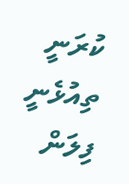ކުރަނީ ތިއުޅެނީ ފިލަން